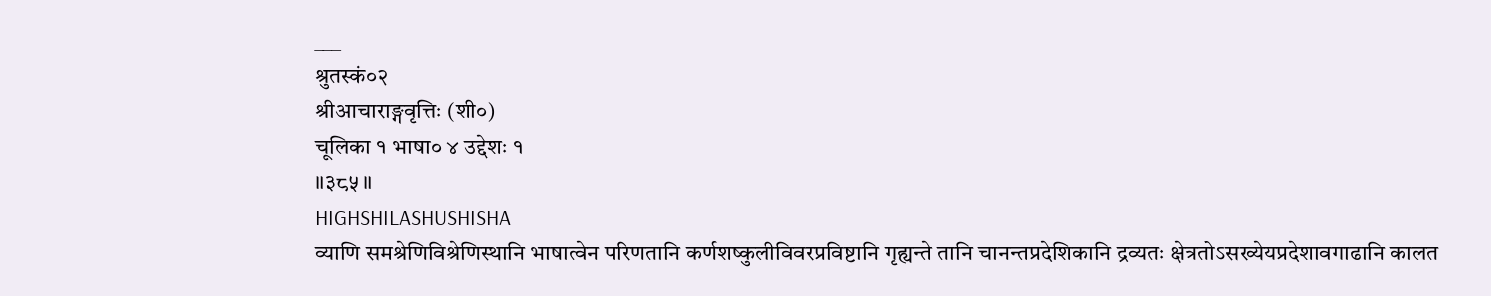___
श्रुतस्कं०२
श्रीआचाराङ्गवृत्तिः (शी०)
चूलिका १ भाषा० ४ उद्देशः १
॥३८५॥
HIGHSHILASHUSHISHA
व्याणि समश्रेणिविश्रेणिस्थानि भाषात्वेन परिणतानि कर्णशष्कुलीविवरप्रविष्टानि गृह्यन्ते तानि चानन्तप्रदेशिकानि द्रव्यतः क्षेत्रतोऽसख्येयप्रदेशावगाढानि कालत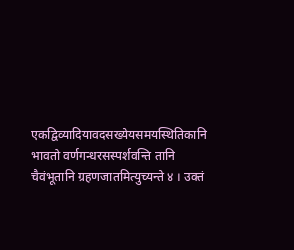एकद्विव्यादियावदसख्येयसमयस्थितिकानि भावतो वर्णगन्धरसस्पर्शवन्ति तानि चैवंभूतानि ग्रहणजातमित्युच्यन्ते ४ । उक्तं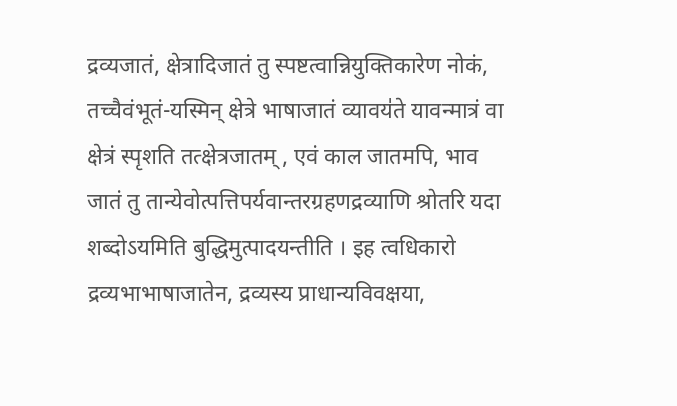द्रव्यजातं, क्षेत्रादिजातं तु स्पष्टत्वान्नियुक्तिकारेण नोकं, तच्चैवंभूतं-यस्मिन् क्षेत्रे भाषाजातं व्यावय॑ते यावन्मात्रं वा क्षेत्रं स्पृशति तत्क्षेत्रजातम् , एवं काल जातमपि, भाव
जातं तु तान्येवोत्पत्तिपर्यवान्तरग्रहणद्रव्याणि श्रोतरि यदा शब्दोऽयमिति बुद्धिमुत्पादयन्तीति । इह त्वधिकारो द्रव्यभाभाषाजातेन, द्रव्यस्य प्राधान्यविवक्षया,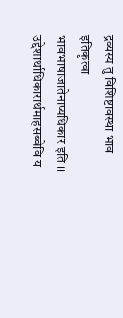द्रव्यस्य तु विशिष्टावस्था भाव इतिकृत्वा भावभाषाजातेनाप्यधिकार इति ।। उद्देशार्थाधिकारार्थमाहसब्वेवि य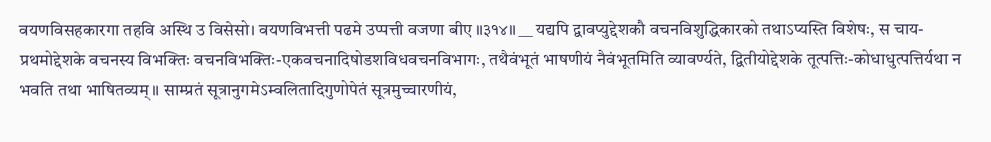वयणविसहकारगा तहवि अस्थि उ विसेसो। वयणविभत्ती पढमे उप्पत्ती वजणा बीए ॥३१४॥ __ यद्यपि द्वावप्युद्देशकौ वचनविशुद्धिकारको तथाऽप्यस्ति विशेषः, स चाय-प्रथमोद्देशके वचनस्य विभक्तिः वचनविभक्तिः-एकवचनादिषोडशविधवचनविभागः, तथैवंभूतं भाषणीयं नैवंभूतमिति व्यावर्ण्यते, द्वितीयोद्देशके तूत्पत्तिः-कोधाधुत्पत्तिर्यथा न भवति तथा भाषितव्यम् ॥ साम्प्रतं सूत्रानुगमेऽम्वलितादिगुणोपेतं सूत्रमुच्चारणीयं,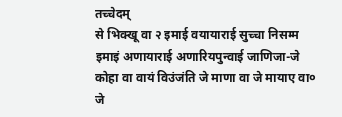तच्चेदम्
से भिक्खू वा २ इमाई वयायाराई सुच्चा निसम्म इमाइं अणायाराई अणारियपुन्वाई जाणिजा-जे कोहा वा वायं विउंजंति जे माणा वा जे मायाए वा० जे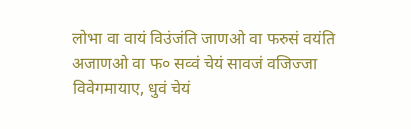लोभा वा वायं विउंजंति जाणओ वा फरुसं वयंति अजाणओ वा फ० सव्वं चेयं सावजं वजिज्जा विवेगमायाए, धुवं चेयं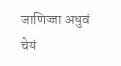जाणिज्जा अधुवं चेयं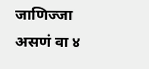जाणिज्जा असणं वा ४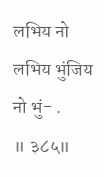लभिय नो लभिय भुंजिय नो भुं- .
॥ ३८५॥